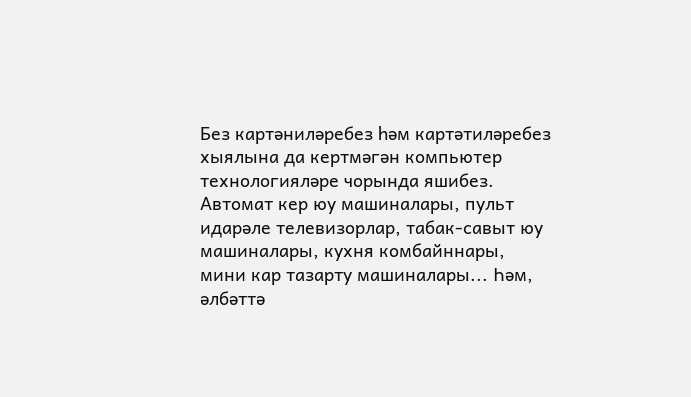Без картәниләребез һәм картәтиләребез хыялына да кертмәгән компьютер технологияләре чорында яшибез. Автомат кер юу машиналары, пульт идарәле телевизорлар, табак-савыт юу машиналары, кухня комбайннары, мини кар тазарту машиналары... Һәм, әлбәттә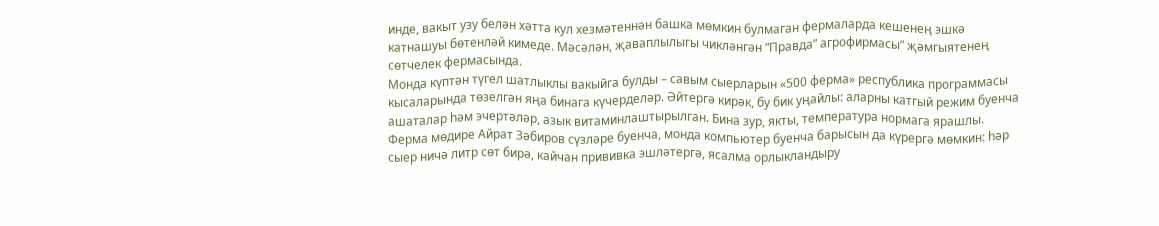инде, вакыт узу белән хәтта кул хезмәтеннән башка мөмкин булмаган фермаларда кешенең эшкә катнашуы бөтенләй кимеде. Мәсәлән, җаваплылыгы чикләнгән “Правда” агрофирмасы” җәмгыятенең сөтчелек фермасында.
Монда күптән түгел шатлыклы вакыйга булды – савым сыерларын «500 ферма» республика программасы кысаларында төзелгән яңа бинага күчерделәр. Әйтергә кирәк, бу бик уңайлы: аларны катгый режим буенча ашаталар һәм эчертәләр, азык витаминлаштырылган. Бина зур, якты, температура нормага ярашлы. Ферма мөдире Айрат Зәбиров сүзләре буенча, монда компьютер буенча барысын да күрергә мөмкин: һәр сыер ничә литр сөт бирә, кайчан прививка эшләтергә, ясалма орлыкландыру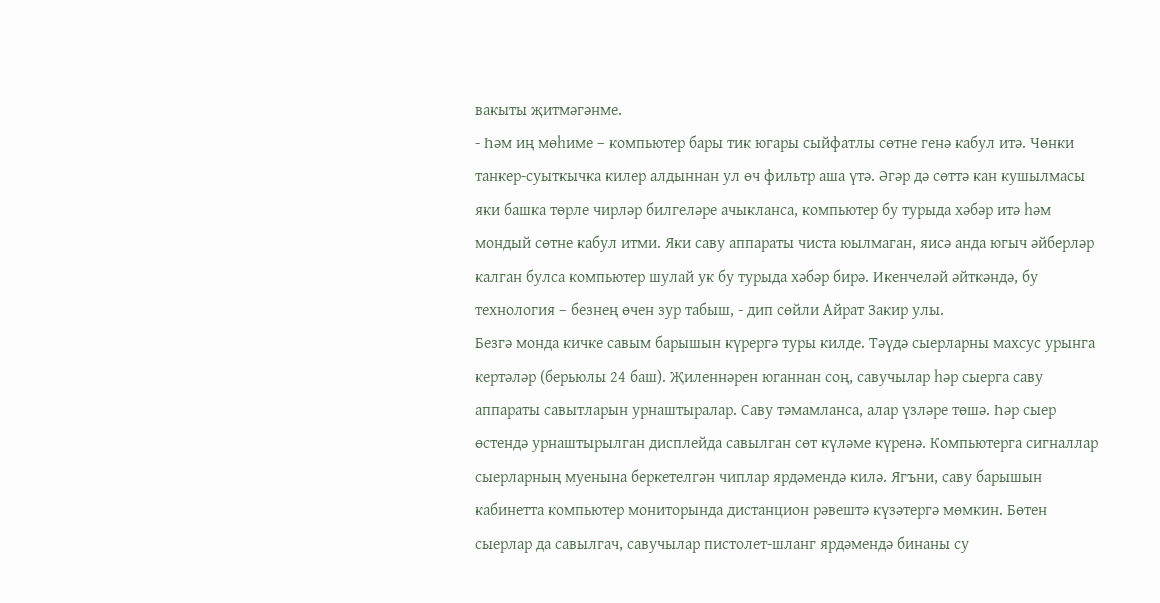вакыты җитмәгәнме.
- Һәм иң мөһиме – компьютер бары тик югары сыйфатлы сөтне генә кабул итә. Чөнки танкер-суыткычка килер алдыннан ул өч фильтр аша үтә. Әгәр дә сөттә кан кушылмасы яки башка төрле чирләр билгеләре ачыкланса, компьютер бу турыда хәбәр итә һәм мондый сөтне кабул итми. Яки саву аппараты чиста юылмаган, яисә анда югыч әйберләр калган булса компьютер шулай ук бу турыда хәбәр бирә. Икенчеләй әйткәндә, бу технология – безнең өчен зур табыш, - дип сөйли Айрат Закир улы.
Безгә монда кичке савым барышын күрергә туры килде. Тәүдә сыерларны махсус урынга кертәләр (берьюлы 24 баш). Җиленнәрен юганнан соң, савучылар һәр сыерга саву аппараты савытларын урнаштыралар. Саву тәмамланса, алар үзләре төшә. Һәр сыер өстендә урнаштырылган дисплейда савылган сөт күләме күренә. Компьютерга сигналлар сыерларның муенына беркетелгән чиплар ярдәмендә килә. Ягъни, саву барышын кабинетта компьютер мониторында дистанцион рәвештә күзәтергә мөмкин. Бөтен сыерлар да савылгач, савучылар пистолет-шланг ярдәмендә бинаны су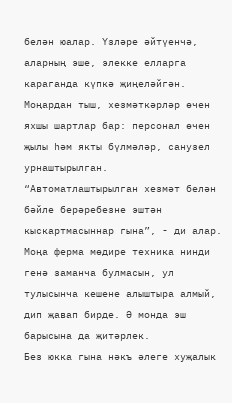белән юалар. Үзләре әйтүенчә, аларның эше, элекке елларга караганда күпкә җиңеләйгән. Моңардан тыш, хезмәткәрләр өчен яхшы шартлар бар: персонал өчен җылы һәм якты бүлмәләр, санузел урнаштырылган. “Автоматлаштырылган хезмәт белән бәйле берәребезне эштән кыскартмасыннар гына”, - ди алар.
Моңа ферма мөдире техника нинди генә заманча булмасын, ул тулысынча кешене алыштыра алмый, дип җавап бирде. Ә монда эш барысына да җитәрлек.
Без юкка гына нәкъ әлеге хуҗалык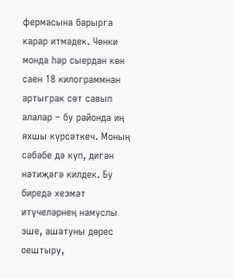фермасына барырга карар итмәдек. Чөнки монда һәр сыердан көн саен 18 килограммнан артыграк сөт савып алалар – бу районда иң яхшы күрсәткеч. Моның сәбәбе дә күп, дигән нәтиҗәгә килдек. Бу биредә хезмәт итүчеләрнең намуслы эше, ашатуны дөрес оештыру,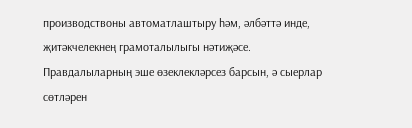производствоны автоматлаштыру һәм, әлбәттә инде, җитәкчелекнең грамоталылыгы нәтиҗәсе. Правдалыларның эше өзеклекләрсез барсын, ә сыерлар сөтләрен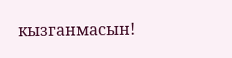кызганмасын!